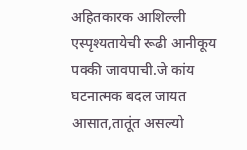अहितकारक आशिल्ली एस्पृश्यतायेची रूढी आनीकूय पक्की जावपाची.जे कांय घटनात्मक बदल जायत आसात,तातूंत असल्यो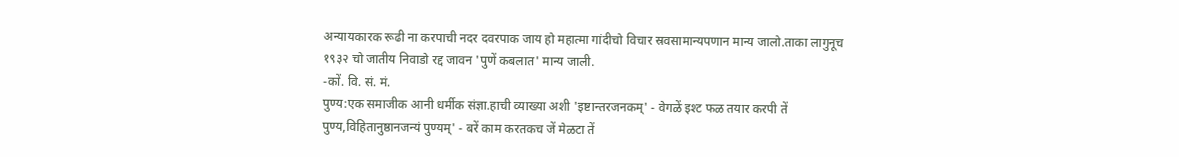अन्यायकारक रूढी ना करपाची नदर दवरपाक जाय हो महात्मा गांदीचो विचार स्रवसामान्यपणान मान्य जालो.ताका लागुनूच १९३२ चो जातीय निवाडो रद्द जावन 'पुणें कबलात' मान्य जाली.
-कों. वि. सं. मं.
पुण्य:एक समाजीक आनी धर्मीक संज्ञा.हाची व्याख्या अशी 'इष्टान्तरजनकम्' - वेगळें इश्ट फळ तयार करपी तें पुण्य,विहितानुष्ठानजन्यं पुण्यम्' - बरें काम करतकच जें मेळटा तें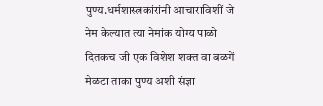पुण्य.धर्मशास्त्रकांरांनी आचाराविशीं जे नेम केल्यात त्या नेमांक योग्य पाळो दितकच जी एक विशेश शक्त वा बळगें मेळटा ताका पुण्य अशी संज्ञा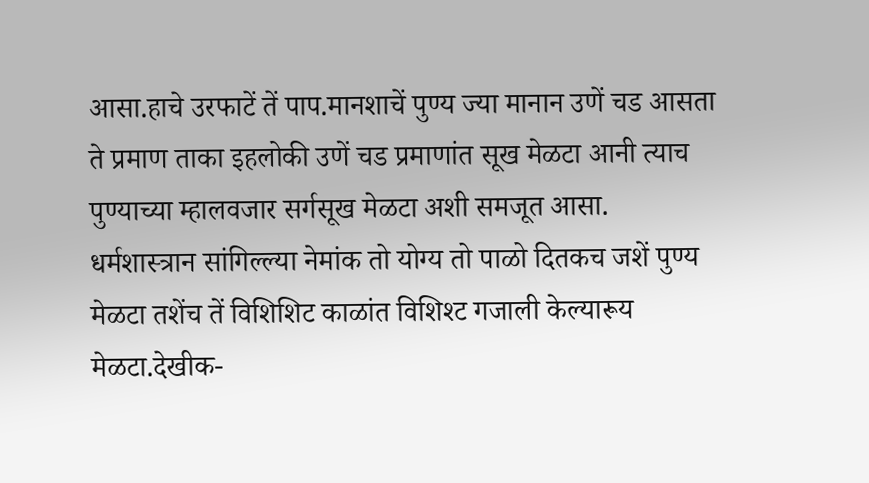आसा.हाचे उरफाटें तें पाप.मानशाचें पुण्य ज्या मानान उणें चड आसता ते प्रमाण ताका इहलोकी उणें चड प्रमाणांत सूख मेळटा आनी त्याच पुण्याच्या म्हालवजार सर्गसूख मेळटा अशी समजूत आसा.
धर्मशास्त्रान सांगिल्ल्या नेमांक तो योग्य तो पाळो दितकच जशें पुण्य मेळटा तशेंच तें विशिशिट काळांत विशिश्ट गजाली केल्यारूय मेळटा.देखीक-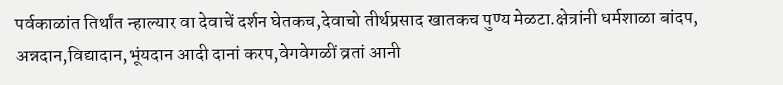पर्वकाळांत तिर्थांत न्हाल्यार वा देवाचें दर्शन घेतकच,देवाचो तीर्थप्रसाद खातकच पुण्य मेळटा.क्षेत्रांनी धर्मशाळा बांदप, अन्नदान,विद्यादान,भूंयदान आदी दानां करप,वेगवेगळीं व्रतां आनी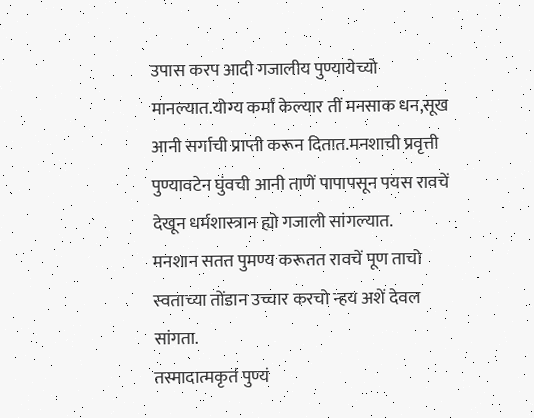उपास करप आदी गजालीय पुण्यायेच्यो मानल्यात.योग्य कर्मां केल्यार तीं मनसाक धन,सूख आनी सर्गाची प्राप्ती करून दितात.मनशाची प्रवृत्ती पुण्यावटेन घुंवची आनी ताणें पापापसून पयस रावचें देखून धर्मशास्त्रान ह्यो गजाली सांगल्यात.
मनशान सतत पुमण्य करूतत रावचें पूण ताचो स्वताच्या तोंडान उच्चार करचो न्हय अशें देवल सांगता.
तस्मादात्मकृतं पुण्यं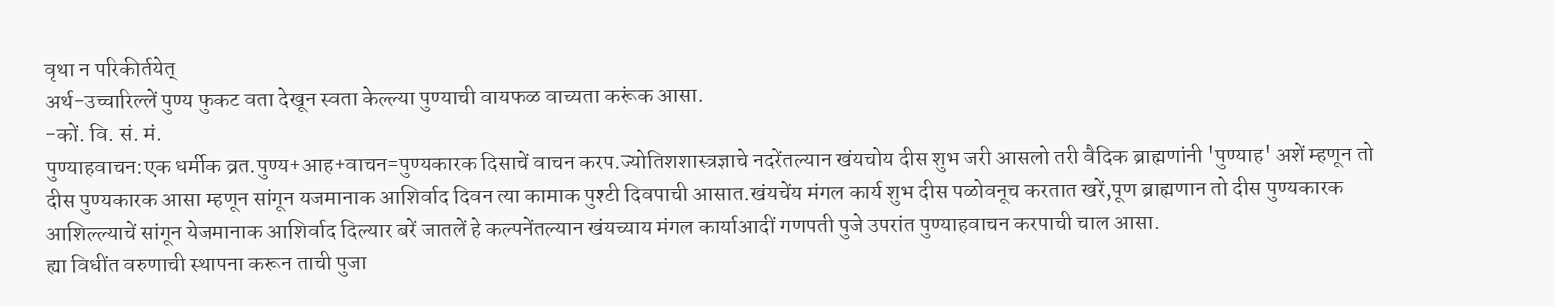वृथा न परिकीर्तयेत्
अर्थ-उच्चारिल्लें पुण्य फुकट वता देखून स्वता केल्ल्या पुण्याची वायफळ वाच्यता करूंक आसा.
-कों. वि. सं. मं.
पुण्याहवाचन:एक धर्मीक व्रत.पुण्य+आह+वाचन=पुण्यकारक दिसाचें वाचन करप.ज्योतिशशास्त्रज्ञाचे नदरेंतल्यान खंयचोय दीस शुभ जरी आसलो तरी वैदिक ब्राह्मणांनी 'पुण्याह' अशें म्हणून तो दीस पुण्यकारक आसा म्हणून सांगून यजमानाक आशिर्वाद दिवन त्या कामाक पुश्टी दिवपाची आसात.खंयचेंय मंगल कार्य शुभ दीस पळोवनूच करतात खरें,पूण ब्राह्मणान तो दीस पुण्यकारक आशिल्ल्याचें सांगून येजमानाक आशिर्वाद दिल्यार बरें जातलें हे कल्पनेंतल्यान खंयच्याय मंगल कार्याआदीं गणपती पुजे उपरांत पुण्याहवाचन करपाची चाल आसा.
ह्या विधींत वरुणाची स्थापना करून ताची पुजा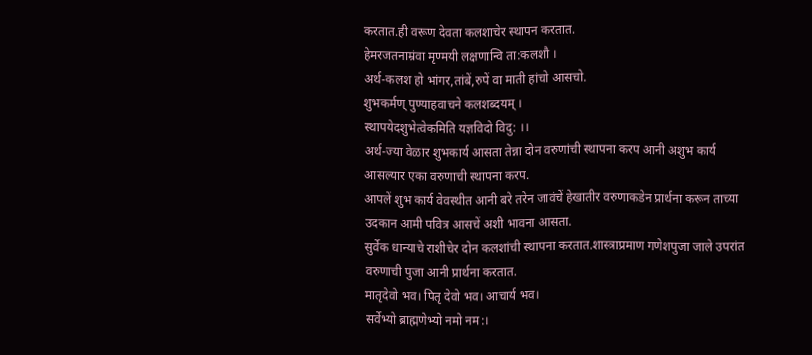करतात.ही वरूण देवता कलशाचेर स्थापन करतात.
हेमरजतनाम्रंवा मृण्मयी लक्षणान्वि ता:कलशौ ।
अर्थ-कलश हो भांगर,तांबें,रुपें वा माती हांचो आसचो.
शुभकर्मण् पुण्याहवाचने कलशब्दयम् ।
स्थापयेदशुभेत्वेकमिति यज्ञविदो विदु: ।।
अर्थ-ज्या वेळार शुभकार्य आसता तेन्ना दोन वरुणांची स्थापना करप आनी अशुभ कार्य आसल्यार एका वरुणाची स्थापना करप.
आपलें शुभ कार्य वेवस्थीत आनी बरे तरेन जावंचें हेखातीर वरुणाकडेन प्रार्थना करून ताच्या उदकान आमी पवित्र आसचें अशी भावना आसता.
सुर्वेक धान्याचे राशीचेर दोन कलशांची स्थापना करतात.शास्त्राप्रमाण गणेशपुजा जाले उपरांत वरुणाची पुजा आनी प्रार्थना करतात.
मातृदेवो भव। पितृ देवो भव। आचार्य भव।
सर्वेभ्यो ब्राह्मणेभ्यो नमो नम:।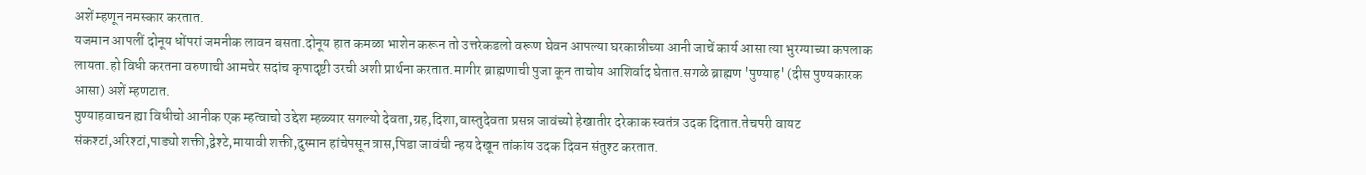अशें म्हणून नमस्कार करतात.
यजमान आपलीं दोनूय धोंपरां जमनीक लावन बसता.दोनूय हात कमळा भाशेन करून तो उत्तरेकडलो वरूण घेवन आपल्या घरकान्नीच्या आनी जाचें कार्य आसा त्या भुरग्याच्या कपलाक लायता.हो विधी करतना वरुणाची आमचेर सदांच कृपादृष्टी उरची अशी प्रार्थना करतात.मागीर ब्राह्मणाची पुजा कून ताचोय आशिर्वाद घेतात.सगळे ब्राह्मण 'पुण्याह' (दीस पुण्यकारक आसा) अशें म्हणटात.
पुण्याहवाचन ह्या विधीचो आनीक एक म्हत्वाचो उद्देश म्हळ्यार सगल्यो देवता,ग्रह,दिशा,वास्तुदेवता प्रसन्न जावंच्यो हेखातीर दरेकाक स्वतंत्र उदक दितात.तेचपरी वायट संकश्टां,अरिश्टां,पाड्यो शक्ती,द्वेश्टे,मायावी शक्ती,दुस्मान हांचेपसून त्रास,पिडा जावंची न्हय देखून तांकांय उदक दिवन संतुश्ट करतात.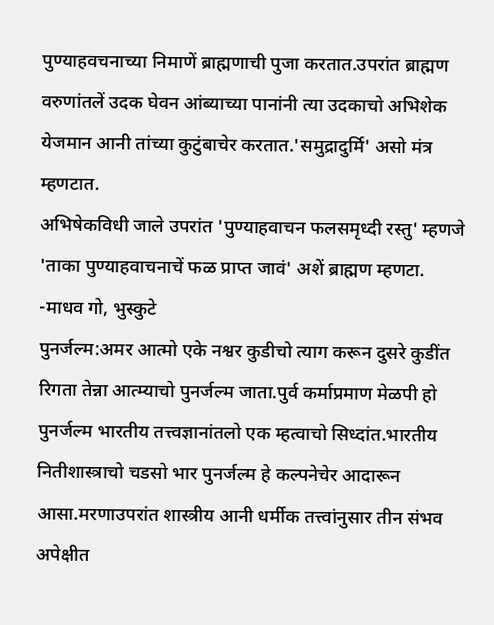पुण्याहवचनाच्या निमाणें ब्राह्मणाची पुजा करतात.उपरांत ब्राह्मण वरुणांतलें उदक घेवन आंब्याच्या पानांनी त्या उदकाचो अभिशेक येजमान आनी तांच्या कुटुंबाचेर करतात.'समुद्रादुर्मि' असो मंत्र म्हणटात.
अभिषेकविधी जाले उपरांत 'पुण्याहवाचन फलसमृध्दी रस्तु' म्हणजे 'ताका पुण्याहवाचनाचें फळ प्राप्त जावं' अशें ब्राह्मण म्हणटा.
-माधव गो, भुस्कुटे
पुनर्जल्म:अमर आत्मो एके नश्वर कुडीचो त्याग करून दुसरे कुडींत रिगता तेन्ना आत्म्याचो पुनर्जल्म जाता.पुर्व कर्माप्रमाण मेळपी हो पुनर्जल्म भारतीय तत्त्वज्ञानांतलो एक म्हत्वाचो सिध्दांत.भारतीय नितीशास्त्राचो चडसो भार पुनर्जल्म हे कल्पनेचेर आदारून आसा.मरणाउपरांत शास्त्रीय आनी धर्मीक तत्त्वांनुसार तीन संभव अपेक्षीत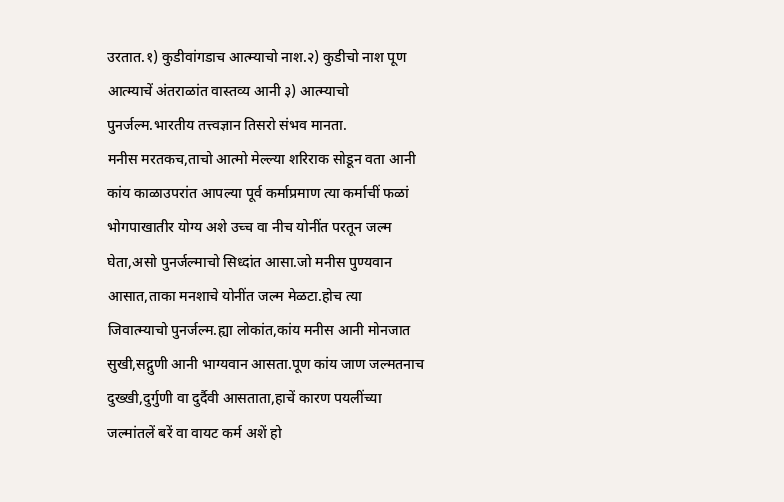उरतात.१) कुडीवांगडाच आत्म्याचो नाश.२) कुडीचो नाश पूण आत्म्याचें अंतराळांत वास्तव्य आनी ३) आत्म्याचो पुनर्जल्म.भारतीय तत्त्वज्ञान तिसरो संभव मानता.
मनीस मरतकच,ताचो आत्मो मेल्ल्या शरिराक सोडून वता आनी कांय काळाउपरांत आपल्या पूर्व कर्माप्रमाण त्या कर्माचीं फळां भोगपाखातीर योग्य अशे उच्च वा नीच योनींत परतून जल्म घेता,असो पुनर्जल्माचो सिध्दांत आसा.जो मनीस पुण्यवान आसात,ताका मनशाचे योनींत जल्म मेळटा.होच त्या जिवात्म्याचो पुनर्जल्म.ह्या लोकांत,कांय मनीस आनी मोनजात सुखी,सद्गुणी आनी भाग्यवान आसता.पूण कांय जाण जल्मतनाच दुख्खी,दुर्गुणी वा दुर्दैवी आसताता,हाचें कारण पयलींच्या जल्मांतलें बरें वा वायट कर्म अशें हो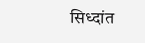सिध्दांत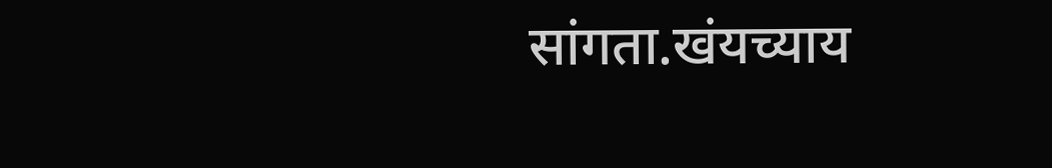सांगता.खंयच्याय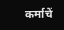कर्माचें